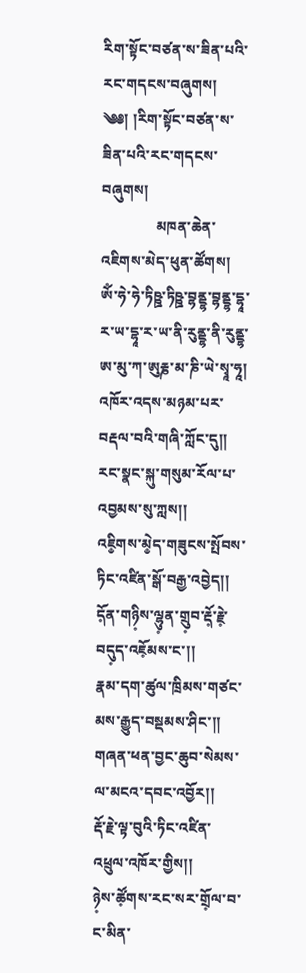རིག་སྟོང་བཙན་ས་ཟིན་པའི་རང་གདངས་བཞུགས།
༄༅། །རིག་སྟོང་བཙན་ས་ཟིན་པའི་རང་གདངས་བཞུགས།
               མཁན་ཆེན་འཇིགས་མེད་ཕུན་ཚོགས།
ཨོཾ་ཧེ་ཧེ་ཏིཥྛ་ཏིཥྛ་བྷནྡྷ་བྷནྡྷ་དྷཱ་ར་ཡ་དྷཱ་ར་ཡ་ནི་རུནྡྷ་ནི་རུནྡྷ་ཨ་མུ་ཀ་ཨུརྞ་མ་ཎི་ཡེ་སྭཱ་ཧཱ།
འཁོར་འདས་མཉམ་པར་བརྡལ་བའི་གཞི་ཀློང་དུ།།
རང་སྣང་སྐུ་གསུམ་རོལ་པ་འབྱམས་སུ་ཀླས།།
འཇི༵གས་མེ༵ད་གཟུངས་སྤོབས་ཏིང་འཛིན་སྒོ་བརྒྱ་འབྱེད།།
དོ༷ན་གཉི༷ས་ལྷུ༷ན་གྲུ༷བ་རྡོ༷་རྗེ༷་བདུ༷ད་འཇོ༷མས་ང་།།
རྣམ་དག་ཚུལ་ཁྲིམས་གཙང་མས་རྒྱུད་བསྡམས་ཤིང་།།
གཞན་ཕན་བྱང་ཆུབ་སེམས་ལ་མངའ་དབང་འབྱོར།།
རྡོ་རྗེ་ལྟ་བུའི་ཏིང་འཛིན་འཕྲུལ་འཁོར་གྱིས།།
ཉེ༷ས་ཚོ༷གས་རང་སར་གྲོ༷ལ་བ་ང་མིན་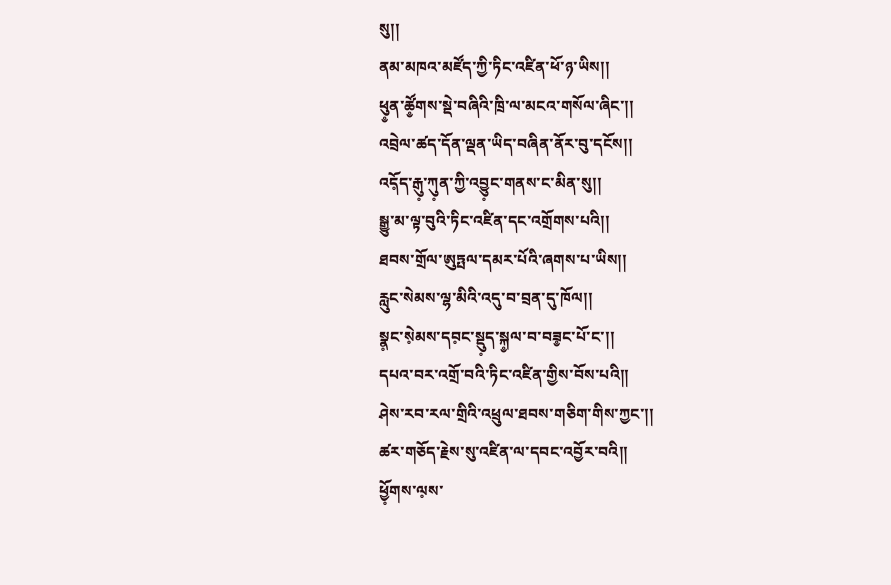སུ།།
ནམ་མཁའ་མཛོད་ཀྱི་ཏིང་འཛིན་ཕོ་ཉ་ཡིས།།
ཕུ༵ན་ཚོ༵གས་སྡེ་བཞིའི་ཁྲི་ལ་མངའ་གསོལ་ཞིང་།།
འབྲེལ་ཚད་དོན་ལྡན་ཡིད་བཞིན་ནོར་བུ་དངོས།།
འདོ༷ད་རྒུ༷་ཀུ༷ན་ཀྱི་འབྱུ༷ང་གནས་ང་མིན་སུ།།
སྒྱུ་མ་ལྟ་བུའི་ཏིང་འཛིན་དང་འགྲོགས་པའི།།
ཐབས་གྲོལ་ཨུཏྤལ་དམར་པོའི་ཞགས་པ་ཡིས།།
རླུང་སེམས་ལྷ་མིའི་འདུ་བ་བྲན་དུ་ཁོལ།།
སྣ༷ང་སེ༷མས་དབ༷ང་སྡུ༷ད་སྐ༵ལ་བ་བཟ༵ང་པོ་ང་།།
དཔའ་བར་འགྲོ་བའི་ཏིང་འཛིན་གྱིས་བོས་པའི།།
ཤེས་རབ་རལ་གྲིའི་འཕྲུལ་ཐབས་གཅིག་གིས་ཀྱང་།།
ཚར་གཅོད་རྗེས་སུ་འཛིན་ལ་དབང་འབྱོར་བའི།།
ཕྱོ༷གས་ལ༷ས་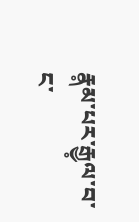རྣ༷མ་པར་རྒྱ༷ལ་བ་ང་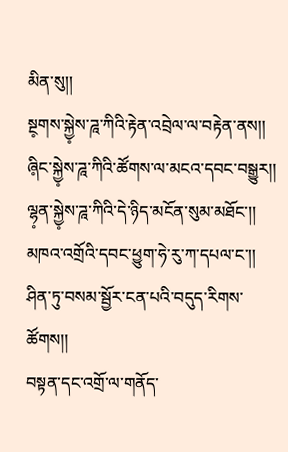མིན་སུ།།
སྔ༷གས་སྐྱེ༷ས་ཌཱ་ཀིའི་རྟེན་འབྲེལ་ལ་བརྟེན་ནས།།
ཞི༷ང་སྐྱེ༷ས་ཌཱ་ཀིའི་ཚོགས་ལ་མངའ་དབང་བསྒྱུར།།
ལྷ༷ན་སྐྱེ༷ས་ཌཱ་ཀིའི་དེ་ཉིད་མངོན་སུམ་མཐོང་།།
མཁའ་འགྲོའི་དབང་ཕྱུག་ཧེ་རུ་ཀ་དཔལ་ང་།།
ཤིན་ཏུ་བསམ་སྦྱོར་ངན་པའི་བདུད་རིགས་ཚོགས།།
བསྟན་དང་འགྲོ་ལ་གནོད་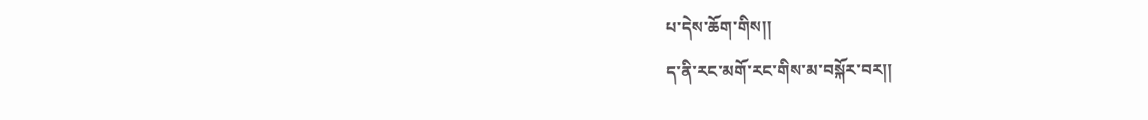པ་དེས་ཆོག་གིས།།
ད་ནི་རང་མགོ་རང་གིས་མ་བསྐོར་བར།།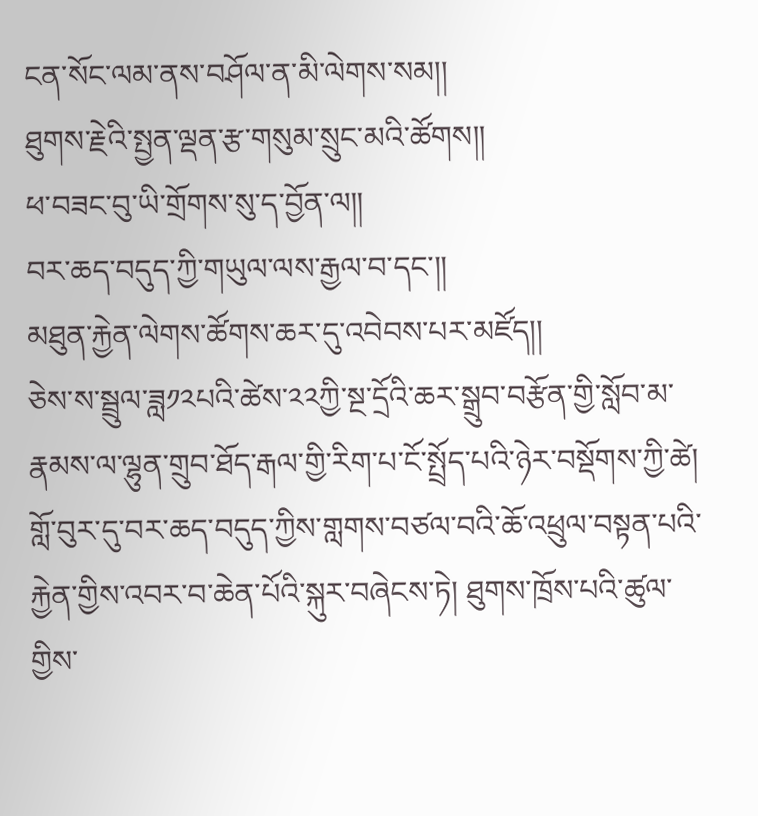ངན་སོང་ལམ་ནས་བཤོལ་ན་མི་ལེགས་སམ།།
ཐུགས་རྗེའི་སྤྱན་ལྡན་རྩ་གསུམ་སྲུང་མའི་ཚོགས།།
ཕ་བཟང་བུ་ཡི་གྲོགས་སུ་ད་བྱོན་ལ།།
བར་ཆད་བདུད་ཀྱི་གཡུལ་ལས་རྒྱལ་བ་དང་།།
མཐུན་རྐྱེན་ལེགས་ཚོགས་ཆར་དུ་འབེབས་པར་མཛོད།།
ཅེས་ས་སྦྲུལ་ཟླ༡༢པའི་ཚེས་༢༢ཀྱི་སྔ་དྲོའི་ཆར་སྒྲུབ་བརྩོན་གྱི་སློབ་མ་རྣམས་ལ་ལྷུན་གྲུབ་ཐོད་རྒལ་གྱི་རིག་པ་ངོ་སྤྲོད་པའི་ཉེར་བསྡོགས་ཀྱི་ཚེ། གློ་བུར་དུ་བར་ཆད་བདུད་ཀྱིས་གླགས་བཙལ་བའི་ཆོ་འཕྲུལ་བསྟན་པའི་རྐྱེན་གྱིས་འབར་བ་ཆེན་པོའི་སྐུར་བཞེངས་ཏེ། ཐུགས་ཁྲོས་པའི་ཚུལ་གྱིས་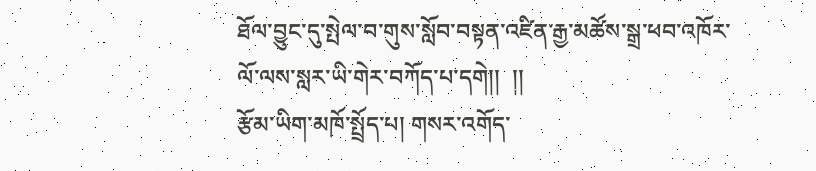ཐོལ་བྱུང་དུ་སྤེལ་བ་གུས་སློབ་བསྟན་འཛིན་རྒྱ་མཚོས་སྒྲ་ཕབ་འཁོར་ལོ་ལས་སླར་ཡི་གེར་བཀོད་པ་དགེ།།  །།
རྩོམ་ཡིག་མཁོ་སྤྲོད་པ། གསར་འགོད་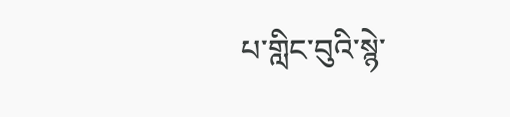པ་གླིང་བུའི་སྙེ་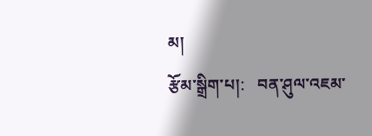མ།
རྩོམ་སྒྲིག་པ།:   བན་ཤུལ་འཇམ་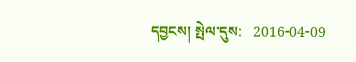དབྱངས། སྤེལ་དུས:   2016-04-09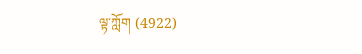ལྟ་ཀློག (4922)